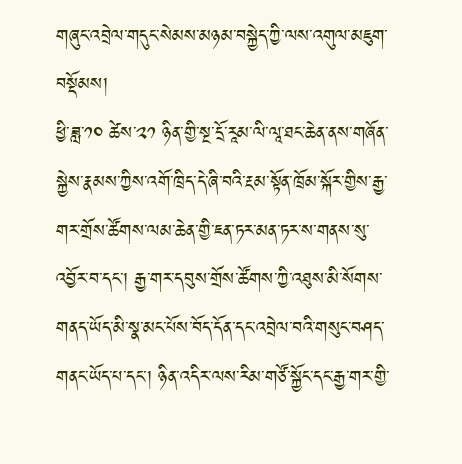གཞུང་འབྲེལ་གདུང་སེམས་མཉམ་བསྐྱེད་ཀྱི་ལས་འགུལ་མཇུག་བསྡོམས།
ཕྱི་ཟླ་༡༠ ཚེས་༢༡ ཉིན་གྱི་སྔ་དྲོ་རཱམ་ལི་ལཱ་ཐང་ཆེན་ནས་གཞོན་སྐྱེས་རྣམས་ཀྱིས་འགོ་ཁྲིད་དེ་ཞི་བའི་རྔམ་སྟོན་ཁྲོམ་སྐོར་གྱིས་རྒྱ་གར་གྲོས་ཚོགས་ལམ་ཆེན་གྱི་ཇན་ཏར་མན་ཏར་ས་གནས་སུ་འབྱོར་བ་དང་། རྒྱ་གར་དབུས་གྲོས་ཚོགས་ཀྱི་འཐུས་མི་སོགས་གནད་ཡོད་མི་སྣ་མང་པོས་བོད་དོན་དང་འབྲེལ་བའི་གསུང་བཤད་གནང་ཡོད་པ་དང་། ཉིན་འདིར་ལས་རིམ་གཙོ་སྐྱོང་དང་རྒྱ་གར་གྱི་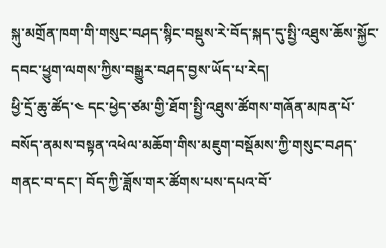སྐུ་མགྲོན་ཁག་གི་གསུང་བཤད་སྙིང་བསྡུས་རེ་བོད་སྐད་དུ་སྤྱི་འཐུས་ཆོས་སྐྱོང་དབང་ཕྱུག་ལགས་ཀྱིས་བསྒྱུར་བཤད་བྱས་ཡོད་པ་རེད།
ཕྱི་དྲོ་ཆུ་ཚོད་༤ དང་ཕྱེད་ཙམ་གྱི་ཐོག་སྤྱི་འཐུས་ཚོགས་གཞོན་མཁན་པོ་བསོད་ནམས་བསྟན་འཕེལ་མཆོག་གིས་མཇུག་བསྡོམས་ཀྱི་གསུང་བཤད་གནང་བ་དང་། བོད་ཀྱི་ཟློས་གར་ཚོགས་པས་དཔའ་བོ་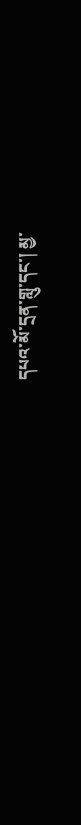དཔའ་མོ་དྲན་གླུ་དང་། མྱ་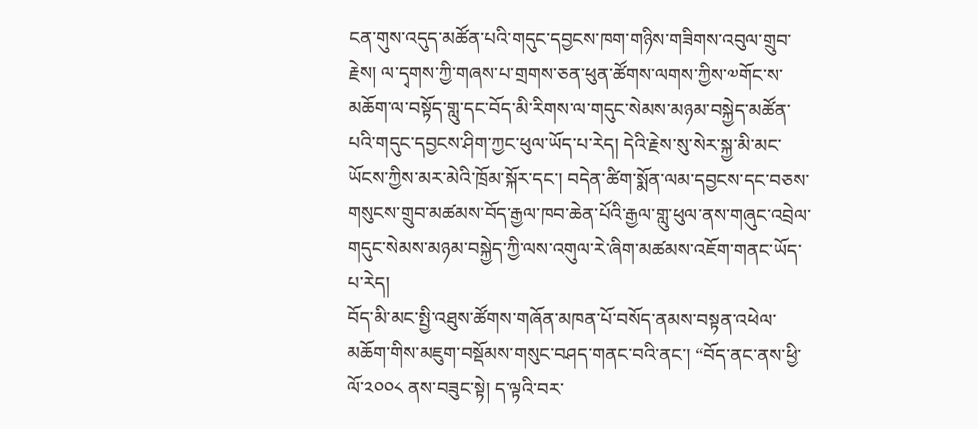ངན་གུས་འདུད་མཚོན་པའི་གདུང་དབྱངས་ཁག་གཉིས་གཟིགས་འབུལ་གྲུབ་རྗེས། ལ་དྭགས་ཀྱི་གཞས་པ་གྲགས་ཅན་ཕུན་ཚོགས་ལགས་ཀྱིས་༧གོང་ས་མཆོག་ལ་བསྟོད་གླུ་དང་བོད་མི་རིགས་ལ་གདུང་སེམས་མཉམ་བསྐྱེད་མཚོན་པའི་གདུང་དབྱངས་ཤིག་ཀྱང་ཕུལ་ཡོད་པ་རེད། དེའི་རྗེས་སུ་སེར་སྐྱ་མི་མང་ཡོངས་ཀྱིས་མར་མེའི་ཁྲོམ་སྐོར་དང་། བདེན་ཚིག་སྨོན་ལམ་དབྱངས་དང་བཅས་གསུངས་གྲུབ་མཚམས་བོད་རྒྱལ་ཁབ་ཆེན་པོའི་རྒྱལ་གླུ་ཕུལ་ནས་གཞུང་འབྲེལ་གདུང་སེམས་མཉམ་བསྐྱེད་ཀྱི་ལས་འགུལ་རེ་ཞིག་མཚམས་འཇོག་གནང་ཡོད་པ་རེད།
བོད་མི་མང་སྤྱི་འཐུས་ཚོགས་གཞོན་མཁན་པོ་བསོད་ནམས་བསྟན་འཕེལ་མཆོག་གིས་མཇུག་བསྡོམས་གསུང་བཤད་གནང་བའི་ནང་། “བོད་ནང་ནས་ཕྱི་ལོ་༢༠༠༨ ནས་བཟུང་སྟེ། ད་ལྟའི་བར་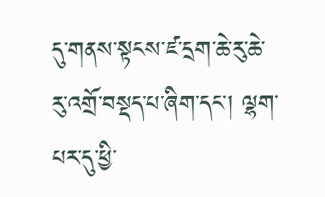དུ་གནས་སྟངས་ཛ་དྲག་ཆེ་རུ་ཆེ་རུ་འགྲོ་བསྡད་པ་ཞིག་དང་། ལྷག་པར་དུ་ཕྱི་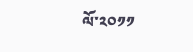ལོ་༢༠༡༡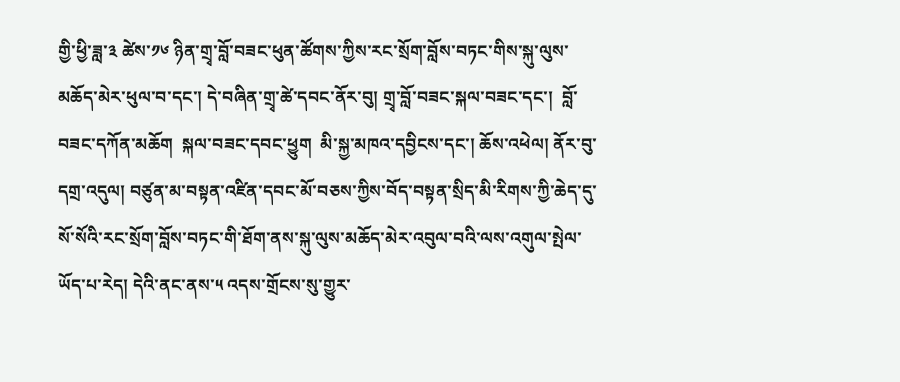གྱི་ཕྱི་ཟླ་༣ ཚེས་༡༦ ཉིན་གྲྭ་བློ་བཟང་ཕུན་ཚོགས་ཀྱིས་རང་སྲོག་བློས་བཏང་གིས་སྐུ་ལུས་མཆོད་མེར་ཕུལ་བ་དང་། དེ་བཞིན་གྲྭ་ཚེ་དབང་ནོར་བུ། གྲྭ་བློ་བཟང་སྐལ་བཟང་དང་།  བློ་བཟང་དཀོན་མཆོག  སྐལ་བཟང་དབང་ཕྱུག  མི་སྐྱ་མཁའ་དབྱིངས་དང་། ཆོས་འཕེལ། ནོར་བུ་དགྲ་འདུལ། བཙུན་མ་བསྟན་འཛིན་དབང་མོ་བཅས་ཀྱིས་བོད་བསྟན་སྲིད་མི་རིགས་ཀྱི་ཆེད་དུ་སོ་སོའི་རང་སྲོག་བློས་བཏང་གི་ཐོག་ནས་སྐུ་ལུས་མཆོད་མེར་འབུལ་བའི་ལས་འགུལ་སྤེལ་ཡོད་པ་རེད། དེའི་ནང་ནས་༥ འདས་གྲོངས་སུ་གྱུར་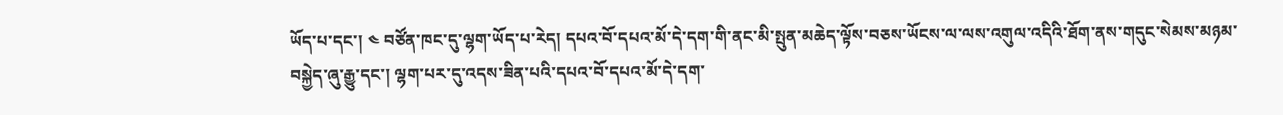ཡོད་པ་དང་། ༤ བཙོན་ཁང་དུ་ལྷག་ཡོད་པ་རེད། དཔའ་བོ་དཔའ་མོ་དེ་དག་གི་ནང་མི་སྤུན་མཆེད་ལྟོས་བཅས་ཡོངས་ལ་ལས་འགུལ་འདིའི་ཐོག་ནས་གདུང་སེམས་མཉམ་བསྐྱེད་ཞུ་རྒྱུ་དང་། ལྷག་པར་དུ་འདས་ཟིན་པའི་དཔའ་བོ་དཔའ་མོ་དེ་དག་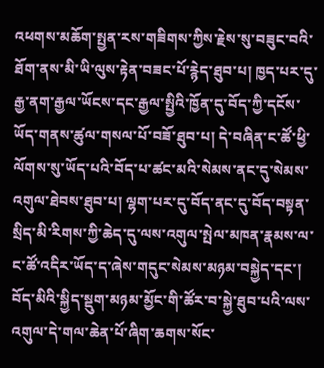འཕགས་མཆོག་སྤྱན་རས་གཟིགས་ཀྱིས་རྗེས་སུ་བཟུང་བའི་ཐོག་ནས་མི་ཡི་ལུས་རྟེན་བཟང་པོ་རྙེད་ཐུབ་པ། ཁྱད་པར་དུ་རྒྱ་ནག་རྒྱལ་ཡོངས་དང་རྒྱལ་སྤྱིའི་ཁྱོན་དུ་བོད་ཀྱི་དངོས་ཡོད་གནས་ཚུལ་གསལ་པོ་བཟོ་ཐུབ་པ། དེ་བཞིན་ང་ཚོ་ཕྱི་ལོགས་སུ་ཡོད་པའི་བོད་པ་ཚང་མའི་སེམས་ནང་དུ་སེམས་འགུལ་ཐེབས་ཐུབ་པ། ལྷག་པར་དུ་བོད་ནང་དུ་བོད་བསྟན་སྲིད་མི་རིགས་ཀྱི་ཆེད་དུ་ལས་འགུལ་སྤེལ་མཁན་རྣམས་ལ་ང་ཚོ་འདིར་ཡོད་ད་ཞེས་གདུང་སེམས་མཉམ་བསྐྱེད་དང་། བོད་མིའི་སྐྱིད་སྡུག་མཉམ་མྱོང་གི་ཚོར་བ་སྐྱེ་ཐུབ་པའི་ལས་འགུལ་དེ་གལ་ཆེན་པོ་ཞིག་ཆགས་སོང་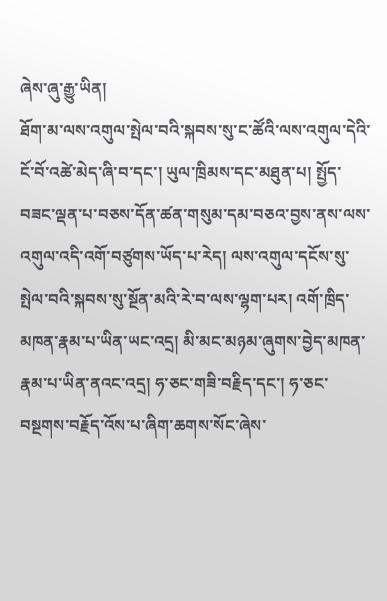ཞེས་ཞུ་རྒྱུ་ཡིན།
ཐོག་མ་ལས་འགུལ་སྤེལ་བའི་སྐབས་སུ་ང་ཚོའི་ལས་འགུལ་དེའི་ངོ་བོ་འཚེ་མེད་ཞི་བ་དང་། ཡུལ་ཁྲིམས་དང་མཐུན་པ། སྤྱོད་བཟང་ལྡན་པ་བཅས་དོན་ཚན་གསུམ་དམ་བཅའ་བྱས་ནས་ལས་འགུལ་འདི་འགོ་བཙུགས་ཡོད་པ་རེད། ལས་འགུལ་དངོས་སུ་སྤེལ་བའི་སྐབས་སུ་སྔོན་མའི་རེ་བ་ལས་ལྷག་པར། འགོ་ཁྲིད་མཁན་རྣམ་པ་ཡིན་ཡང་འདྲ། མི་མང་མཉམ་ཞུགས་བྱེད་མཁན་རྣམ་པ་ཡིན་ནའང་འདྲ། ཧ་ཅང་གཟི་བརྗིད་དང་། ཧ་ཅང་བསྔགས་བརྗོད་འོས་པ་ཞིག་ཆགས་སོང་ཞེས་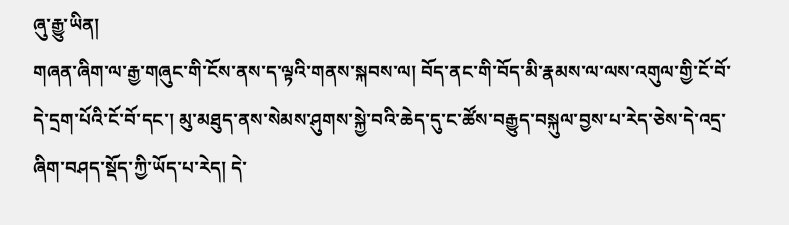ཞུ་རྒྱུ་ཡིན།
གཞན་ཞིག་ལ་རྒྱ་གཞུང་གི་ངོས་ནས་ད་ལྟའི་གནས་སྐབས་ལ། བོད་ནང་གི་བོད་མི་རྣམས་ལ་ལས་འགུལ་གྱི་ངོ་བོ་དེ་དྲག་པོའི་ངོ་བོ་དང་། མུ་མཐུད་ནས་སེམས་ཤུགས་སྐྱེ་བའི་ཆེད་དུ་ང་ཚོས་བརྒྱུད་བསྐུལ་བྱས་པ་རེད་ཅེས་དེ་འདྲ་ཞིག་བཤད་སྡོད་ཀྱི་ཡོད་པ་རེད། དེ་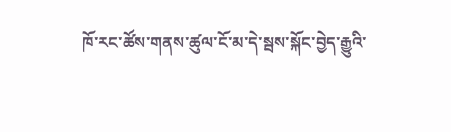ཁོ་རང་ཚོས་གནས་ཚུལ་ངོ་མ་དེ་སྦས་སྐོང་བྱེད་རྒྱུའི་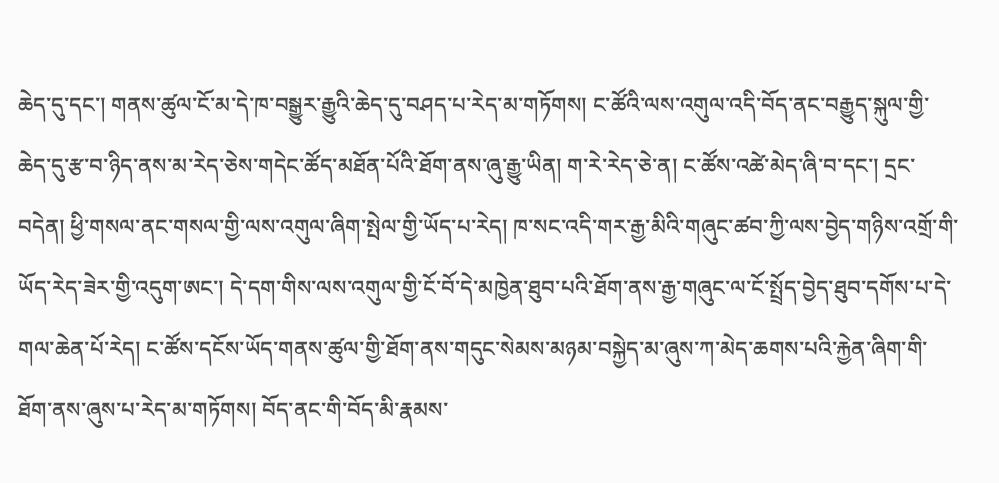ཆེད་དུ་དང་། གནས་ཚུལ་ངོ་མ་དེ་ཁ་བསྒྱུར་རྒྱུའི་ཆེད་དུ་བཤད་པ་རེད་མ་གཏོགས། ང་ཚོའི་ལས་འགུལ་འདི་བོད་ནང་བརྒྱུད་སྐུལ་གྱི་ཆེད་དུ་རྩ་བ་ཉིད་ནས་མ་རེད་ཅེས་གདེང་ཚོད་མཐོན་པོའི་ཐོག་ནས་ཞུ་རྒྱུ་ཡིན། ག་རེ་རེད་ཅེ་ན། ང་ཚོས་འཚེ་མེད་ཞི་བ་དང་། དྲང་བདེན། ཕྱི་གསལ་ནང་གསལ་གྱི་ལས་འགུལ་ཞིག་སྤེལ་གྱི་ཡོད་པ་རེད། ཁ་སང་འདི་གར་རྒྱ་མིའི་གཞུང་ཚབ་ཀྱི་ལས་བྱེད་གཉིས་འགྲོ་གི་ཡོད་རེད་ཟེར་གྱི་འདུག་ཨང་། དེ་དག་གིས་ལས་འགུལ་གྱི་ངོ་བོ་དེ་མཁྱེན་ཐུབ་པའི་ཐོག་ནས་རྒྱ་གཞུང་ལ་ངོ་སྤྲོད་བྱེད་ཐུབ་དགོས་པ་དེ་གལ་ཆེན་པོ་རེད། ང་ཚོས་དངོས་ཡོད་གནས་ཚུལ་གྱི་ཐོག་ནས་གདུང་སེམས་མཉམ་བསྐྱེད་མ་ཞུས་ཀ་མེད་ཆགས་པའི་རྐྱེན་ཞིག་གི་ཐོག་ནས་ཞུས་པ་རེད་མ་གཏོགས། བོད་ནང་གི་བོད་མི་རྣམས་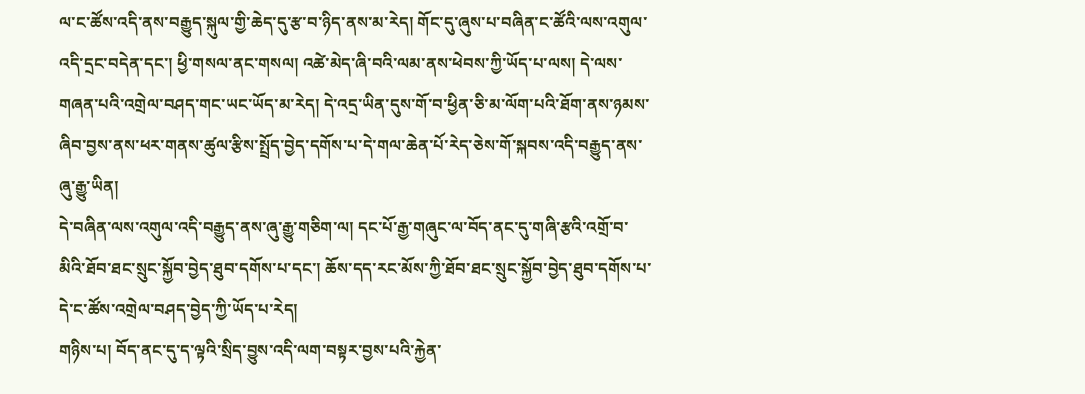ལ་ང་ཚོས་འདི་ནས་བརྒྱུད་སྐུལ་གྱི་ཆེད་དུ་རྩ་བ་ཉིད་ནས་མ་རེད། གོང་དུ་ཞུས་པ་བཞིན་ང་ཚོའི་ལས་འགུལ་འདི་དྲང་བདེན་དང་། ཕྱི་གསལ་ནང་གསལ། འཚེ་མེད་ཞི་བའི་ལམ་ནས་ཕེབས་ཀྱི་ཡོད་པ་ལས། དེ་ལས་གཞན་པའི་འགྲེལ་བཤད་གང་ཡང་ཡོད་མ་རེད། དེ་འདྲ་ཡིན་དུས་གོ་བ་ཕྱིན་ཅི་མ་ལོག་པའི་ཐོག་ནས་ཉམས་ཞིབ་བྱས་ནས་ཕར་གནས་ཚུལ་རྩིས་སྤྲོད་བྱེད་དགོས་པ་དེ་གལ་ཆེན་པོ་རེད་ཅེས་གོ་སྐབས་འདི་བརྒྱུད་ནས་ཞུ་རྒྱུ་ཡིན།
དེ་བཞིན་ལས་འགུལ་འདི་བརྒྱུད་ནས་ཞུ་རྒྱུ་གཅིག་ལ། དང་པོ་རྒྱ་གཞུང་ལ་བོད་ནང་དུ་གཞི་རྩའི་འགྲོ་བ་མིའི་ཐོབ་ཐང་སྲུང་སྐྱོབ་བྱེད་ཐུབ་དགོས་པ་དང་། ཆོས་དད་རང་མོས་ཀྱི་ཐོབ་ཐང་སྲུང་སྐྱོབ་བྱེད་ཐུབ་དགོས་པ་དེ་ང་ཚོས་འགྲེལ་བཤད་བྱེད་ཀྱི་ཡོད་པ་རེད།
གཉིས་པ། བོད་ནང་དུ་ད་ལྟའི་སྲིད་བྱུས་འདི་ལག་བསྟར་བྱས་པའི་རྐྱེན་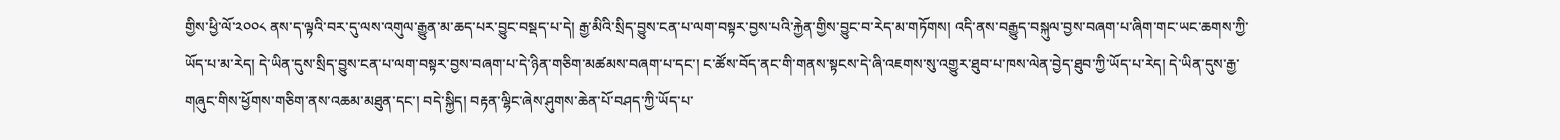གྱིས་ཕྱི་ལོ་༢༠༠༨ ནས་ད་ལྟའི་བར་དུ་ལས་འགུལ་རྒྱུན་མ་ཆད་པར་བྱུང་བསྡད་པ་དེ། རྒྱ་མིའི་སྲིད་བྱུས་ངན་པ་ལག་བསྟར་བྱས་པའི་རྐྱེན་གྱིས་བྱུང་བ་རེད་མ་གཏོགས། འདི་ནས་བརྒྱུད་བསྐུལ་བྱས་བཞག་པ་ཞིག་གང་ཡང་ཆགས་ཀྱི་ཡོད་པ་མ་རེད། དེ་ཡིན་དུས་སྲིད་བྱུས་ངན་པ་ལག་བསྟར་བྱས་བཞག་པ་དེ་ཉིན་གཅིག་མཚམས་བཞག་པ་དང་། ང་ཚོས་བོད་ནང་གི་གནས་སྟངས་དེ་ཞི་འཇགས་སུ་འགྱུར་ཐུབ་པ་ཁས་ལེན་བྱེད་ཐུབ་ཀྱི་ཡོད་པ་རེད། དེ་ཡིན་དུས་རྒྱ་གཞུང་གིས་ཕྱོགས་གཅིག་ནས་འཆམ་མཐུན་དང་། བདེ་སྐྱིད། བརྟན་ལྷིང་ཞེས་ཤུགས་ཆེན་པོ་བཤད་ཀྱི་ཡོད་པ་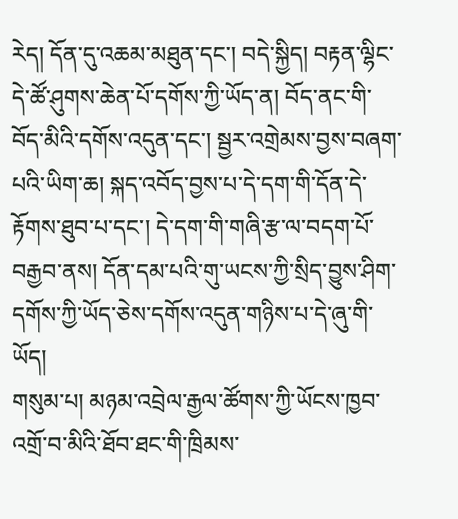རེད། དོན་དུ་འཆམ་མཐུན་དང་། བདེ་སྐྱིད། བརྟན་ལྷིང་དེ་ཚོ་ཤུགས་ཆེན་པོ་དགོས་ཀྱི་ཡོད་ན། བོད་ནང་གི་བོད་མིའི་དགོས་འདུན་དང་། སྦྱར་འགྲེམས་བྱས་བཞག་པའི་ཡིག་ཆ། སྐད་འབོད་བྱས་པ་དེ་དག་གི་དོན་དེ་རྟོགས་ཐུབ་པ་དང་། དེ་དག་གི་གཞི་རྩ་ལ་བདག་པོ་བརྒྱབ་ནས། དོན་དམ་པའི་གུ་ཡངས་ཀྱི་སྲིད་བྱུས་ཤིག་དགོས་ཀྱི་ཡོད་ཅེས་དགོས་འདུན་གཉིས་པ་དེ་ཞུ་གི་ཡོད།
གསུམ་པ། མཉམ་འབྲེལ་རྒྱལ་ཚོགས་ཀྱི་ཡོངས་ཁྱབ་འགྲོ་བ་མིའི་ཐོབ་ཐང་གི་ཁྲིམས་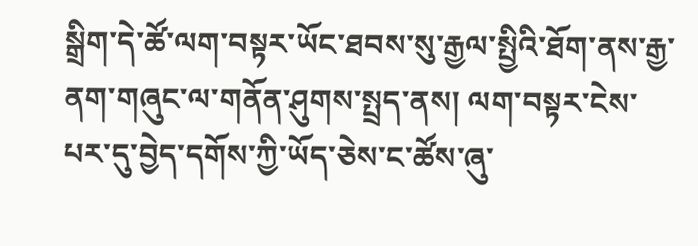སྒྲིག་དེ་ཚོ་ལག་བསྟར་ཡོང་ཐབས་སུ་རྒྱལ་སྤྱིའི་ཐོག་ནས་རྒྱ་ནག་གཞུང་ལ་གནོན་ཤུགས་སྤྲད་ནས། ལག་བསྟར་ངེས་པར་དུ་བྱེད་དགོས་ཀྱི་ཡོད་ཅེས་ང་ཚོས་ཞུ་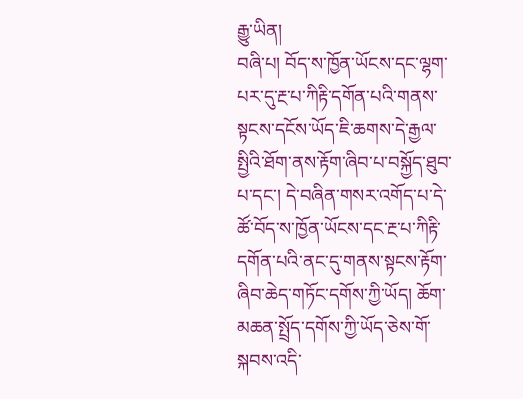རྒྱུ་ཡིན།
བཞི་པ། བོད་ས་ཁྱོན་ཡོངས་དང་ལྷག་པར་དུ་རྔ་པ་ཀིརྟི་དགོན་པའི་གནས་སྟངས་དངོས་ཡོད་ཇི་ཆགས་དེ་རྒྱལ་སྤྱིའི་ཐོག་ནས་རྟོག་ཞིབ་པ་བསྐྱོད་ཐུབ་པ་དང་། དེ་བཞིན་གསར་འགོད་པ་དེ་ཚོ་བོད་ས་ཁྱོན་ཡོངས་དང་རྔ་པ་ཀིརྟི་དགོན་པའི་ནང་དུ་གནས་སྟངས་རྟོག་ཞིབ་ཆེད་གཏོང་དགོས་ཀྱི་ཡོད། ཆོག་མཆན་སྤྲོད་དགོས་ཀྱི་ཡོད་ཅེས་གོ་སྐབས་འདི་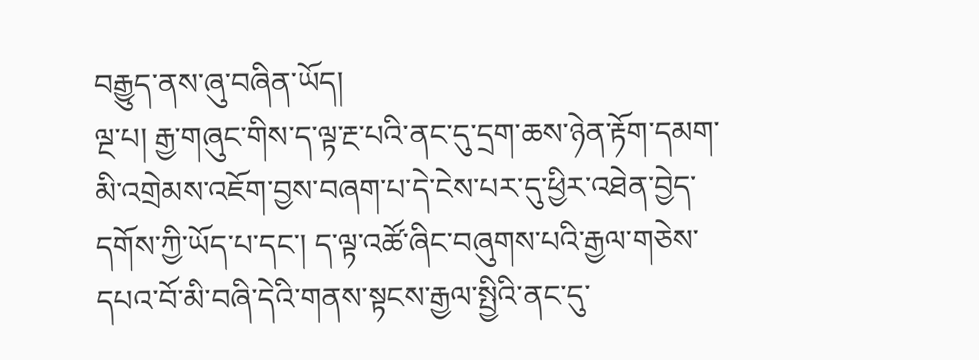བརྒྱུད་ནས་ཞུ་བཞིན་ཡོད།
ལྔ་པ། རྒྱ་གཞུང་གིས་ད་ལྟ་རྔ་པའི་ནང་དུ་དྲག་ཆས་ཉེན་རྟོག་དམག་མི་འགྲེམས་འཇོག་བྱས་བཞག་པ་དེ་ངེས་པར་དུ་ཕྱིར་འཐེན་བྱེད་དགོས་ཀྱི་ཡོད་པ་དང་། ད་ལྟ་འཚོ་ཞིང་བཞུགས་པའི་རྒྱལ་གཅེས་དཔའ་བོ་མི་བཞི་དེའི་གནས་སྟངས་རྒྱལ་སྤྱིའི་ནང་དུ་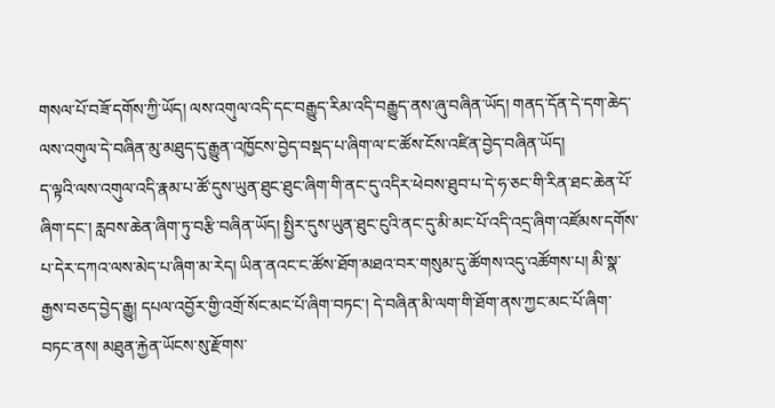གསལ་པོ་བཟོ་དགོས་ཀྱི་ཡོད། ལས་འགུལ་འདི་དང་བརྒྱུད་རིམ་འདི་བརྒྱུད་ནས་ཞུ་བཞིན་ཡོད། གནད་དོན་དེ་དག་ཆེད་ལས་འགུལ་དེ་བཞིན་མུ་མཐུད་དུ་རྒྱུན་འཁྱོངས་བྱེད་བསྡད་པ་ཞིག་ལ་ང་ཚོས་ངོས་འཛིན་བྱེད་བཞིན་ཡོད།
ད་ལྟའི་ལས་འགུལ་འདི་རྣམ་པ་ཚོ་དུས་ཡུན་ཐུང་ཐུང་ཞིག་གི་ནང་དུ་འདིར་ཕེབས་ཐུབ་པ་དེ་ཧ་ཅང་གི་རིན་ཐང་ཆེན་པོ་ཞིག་དང་། རླབས་ཆེན་ཞིག་ཏུ་བརྩི་བཞིན་ཡོད། སྤྱིར་དུས་ཡུན་ཐུང་ངུའི་ནང་དུ་མི་མང་པོ་འདི་འདྲ་ཞིག་འཛོམས་དགོས་པ་དེར་དཀའ་ལས་མེད་པ་ཞིག་མ་རེད། ཡིན་ནའང་ང་ཚོས་ཐོག་མཐའ་བར་གསུམ་དུ་ཚོགས་འདུ་འཚོགས་པ། མི་སྣ་རྒྱས་བཅད་བྱེད་རྒྱུ། དཔལ་འབྱོར་གྱི་འགྲོ་སོང་མང་པོ་ཞིག་བཏང་། དེ་བཞིན་མི་ལག་གི་ཐོག་ནས་ཀྱང་མང་པོ་ཞིག་བཏང་ནས། མཐུན་རྐྱེན་ཡོངས་སུ་རྫོགས་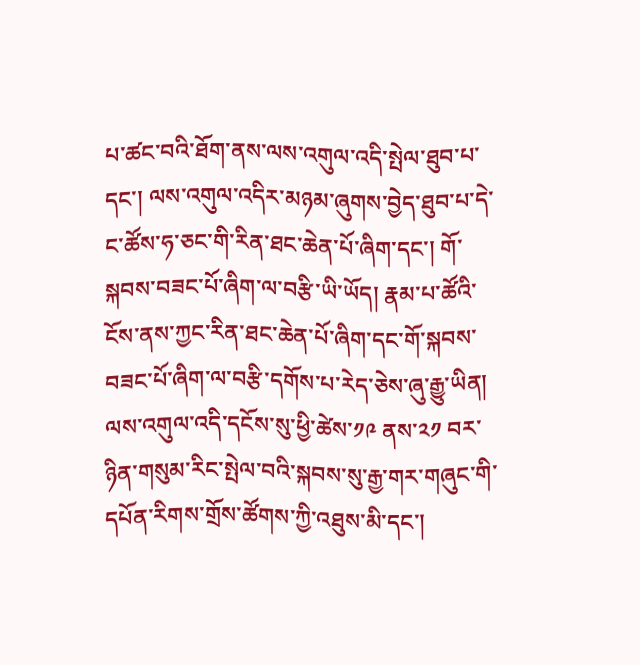པ་ཚང་བའི་ཐོག་ནས་ལས་འགུལ་འདི་སྤེལ་ཐུབ་པ་དང་། ལས་འགུལ་འདིར་མཉམ་ཞུགས་བྱེད་ཐུབ་པ་དེ་ང་ཚོས་ཧ་ཅང་གི་རིན་ཐང་ཆེན་པོ་ཞིག་དང་། གོ་སྐབས་བཟང་པོ་ཞིག་ལ་བརྩི་ཡི་ཡོད། རྣམ་པ་ཚོའི་ངོས་ནས་ཀྱང་རིན་ཐང་ཆེན་པོ་ཞིག་དང་གོ་སྐབས་བཟང་པོ་ཞིག་ལ་བརྩི་དགོས་པ་རེད་ཅེས་ཞུ་རྒྱུ་ཡིན།
ལས་འགུལ་འདི་དངོས་སུ་ཕྱི་ཚེས་༡༩ ནས་༢༡ བར་ཉིན་གསུམ་རིང་སྤེལ་བའི་སྐབས་སུ་རྒྱ་གར་གཞུང་གི་དཔོན་རིགས་གྲོས་ཚོགས་ཀྱི་འཐུས་མི་དང་།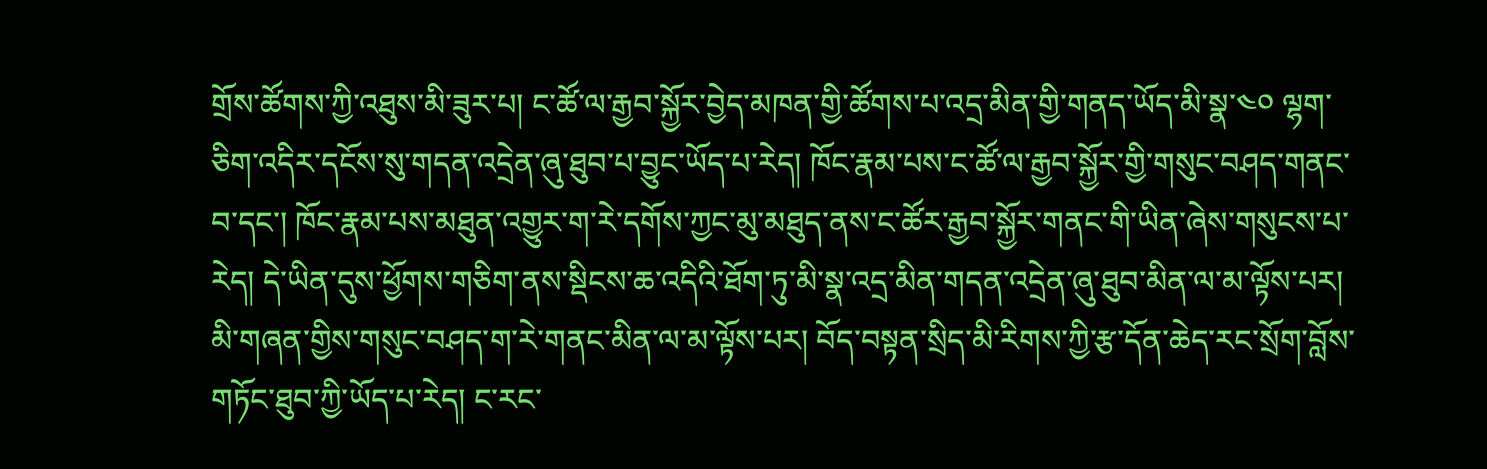གྲོས་ཚོགས་ཀྱི་འཐུས་མི་ཟུར་པ། ང་ཚོ་ལ་རྒྱབ་སྐྱོར་བྱེད་མཁན་གྱི་ཚོགས་པ་འདྲ་མིན་གྱི་གནད་ཡོད་མི་སྣ་༤༠ ལྷག་ཅིག་འདིར་དངོས་སུ་གདན་འདྲེན་ཞུ་ཐུབ་པ་བྱུང་ཡོད་པ་རེད། ཁོང་རྣམ་པས་ང་ཚོ་ལ་རྒྱབ་སྐྱོར་གྱི་གསུང་བཤད་གནང་བ་དང་། ཁོང་རྣམ་པས་མཐུན་འགྱུར་ག་རེ་དགོས་ཀྱང་མུ་མཐུད་ནས་ང་ཚོར་རྒྱབ་སྐྱོར་གནང་གི་ཡིན་ཞེས་གསུངས་པ་རེད། དེ་ཡིན་དུས་ཕྱོགས་གཅིག་ནས་སྡིངས་ཆ་འདིའི་ཐོག་ཏུ་མི་སྣ་འདྲ་མིན་གདན་འདྲེན་ཞུ་ཐུབ་མིན་ལ་མ་ལྟོས་པར། མི་གཞན་གྱིས་གསུང་བཤད་ག་རེ་གནང་མིན་ལ་མ་ལྟོས་པར། བོད་བསྟན་སྲིད་མི་རིགས་ཀྱི་རྩ་དོན་ཆེད་རང་སྲོག་བློས་གཏོང་ཐུབ་ཀྱི་ཡོད་པ་རེད། ང་རང་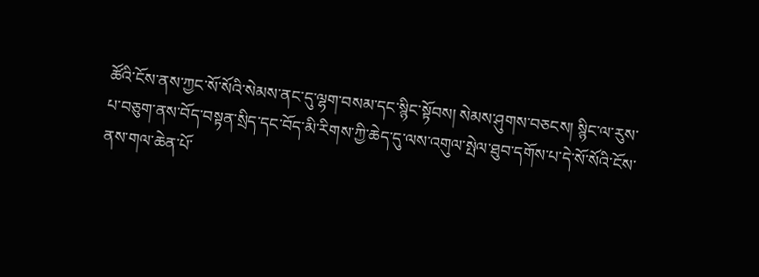ཚོའི་ངོས་ནས་ཀྱང་སོ་སོའི་སེམས་ནང་དུ་ལྷག་བསམ་དང་སྙིང་སྟོབས། སེམས་ཤུགས་བཅངས། སྙིང་ལ་རུས་པ་བཅུག་ནས་བོད་བསྟན་སྲིད་དང་བོད་མི་རིགས་ཀྱི་ཆེད་དུ་ལས་འགུལ་སྤེལ་ཐུབ་དགོས་པ་དེ་སོ་སོའི་ངོས་ནས་གལ་ཆེན་པོ་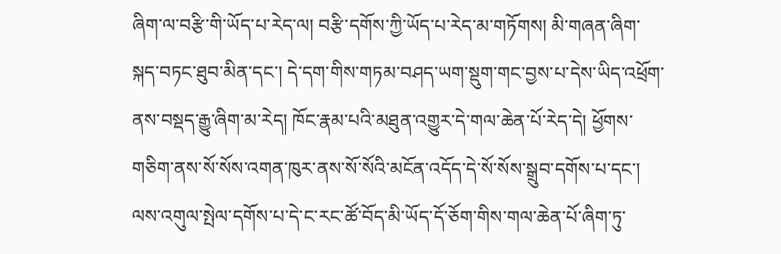ཞིག་ལ་བརྩི་གི་ཡོད་པ་རེད་ལ། བརྩི་དགོས་ཀྱི་ཡོད་པ་རེད་མ་གཏོགས། མི་གཞན་ཞིག་སྐད་བཏང་ཐུབ་མིན་དང་། དེ་དག་གིས་གཏམ་བཤད་ཡག་སྡུག་གང་བྱས་པ་དེས་ཡིད་འཕྲོག་ནས་བསྡད་རྒྱུ་ཞིག་མ་རེད། ཁོང་རྣམ་པའི་མཐུན་འགྱུར་དེ་གལ་ཆེན་པོ་རེད་དེ། ཕྱོགས་གཅིག་ནས་སོ་སོས་འགན་ཁུར་ནས་སོ་སོའི་མངོན་འདོད་དེ་སོ་སོས་སྒྲུབ་དགོས་པ་དང་། ལས་འགུལ་སྤེལ་དགོས་པ་དེ་ང་རང་ཚོ་བོད་མི་ཡོད་དོ་ཅོག་གིས་གལ་ཆེན་པོ་ཞིག་ཏུ་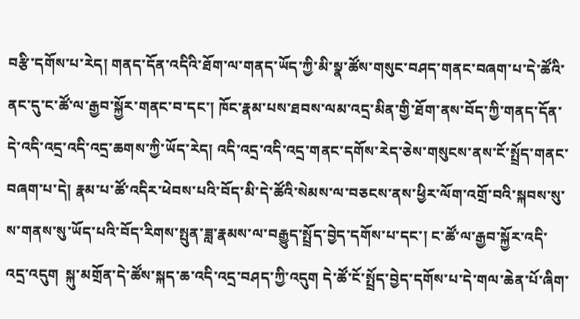བརྩི་དགོས་པ་རེད། གནད་དོན་འདིའི་ཐོག་ལ་གནད་ཡོད་ཀྱི་མི་སྣ་ཚོས་གསུང་བཤད་གནང་བཞག་པ་དེ་ཚོའི་ནང་དུ་ང་ཚོ་ལ་རྒྱབ་སྐྱོར་གནང་བ་དང་། ཁོང་རྣམ་པས་ཐབས་ལམ་འདྲ་མིན་གྱི་ཐོག་ནས་བོད་ཀྱི་གནད་དོན་དེ་འདི་འདྲ་འདི་འདྲ་ཆགས་ཀྱི་ཡོད་རེད། འདི་འདྲ་འདི་འདྲ་གནང་དགོས་རེད་ཅེས་གསུངས་ནས་ངོ་སྤྲོད་གནང་བཞག་པ་དེ། རྣམ་པ་ཚོ་འདིར་ཕེབས་པའི་བོད་མི་དེ་ཚོའི་སེམས་ལ་བཅངས་ནས་ཕྱིར་ལོག་འགྲོ་བའི་སྐབས་སུ་ས་གནས་སུ་ཡོད་པའི་བོད་རིགས་སྤུན་ཟླ་རྣམས་ལ་བརྒྱུད་སྤྲོད་བྱེད་དགོས་པ་དང་། ང་ཚོ་ལ་རྒྱབ་སྐྱོར་འདི་འདྲ་འདུག  སྐུ་མགྲོན་དེ་ཚོས་སྐད་ཆ་འདི་འདྲ་བཤད་ཀྱི་འདུག དེ་ཚོ་ངོ་སྤྲོད་བྱེད་དགོས་པ་དེ་གལ་ཆེན་པོ་ཞིག་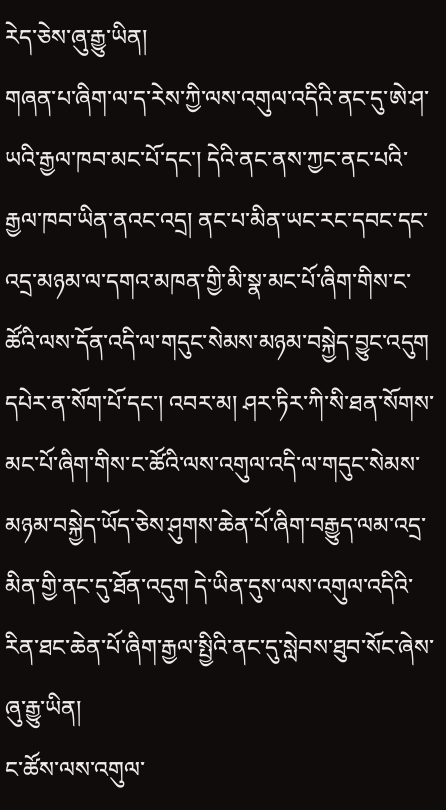རེད་ཅེས་ཞུ་རྒྱུ་ཡིན།
གཞན་པ་ཞིག་ལ་ད་རེས་ཀྱི་ལས་འགུལ་འདིའི་ནང་དུ་ཨེ་ཤ་ཡའི་རྒྱལ་ཁབ་མང་པོ་དང་། དེའི་ནང་ནས་ཀྱང་ནང་པའི་རྒྱལ་ཁབ་ཡིན་ནའང་འདྲ། ནང་པ་མིན་ཡང་རང་དབང་དང་འདྲ་མཉམ་ལ་དགའ་མཁན་གྱི་མི་སྣ་མང་པོ་ཞིག་གིས་ང་ཚོའི་ལས་དོན་འདི་ལ་གདུང་སེམས་མཉམ་བསྐྱེད་བྱུང་འདུག དཔེར་ན་སོག་པོ་དང་། འབར་མ། ཤར་ཏིར་ཀི་སི་ཐན་སོགས་མང་པོ་ཞིག་གིས་ང་ཚོའི་ལས་འགུལ་འདི་ལ་གདུང་སེམས་མཉམ་བསྐྱེད་ཡོད་ཅེས་ཤུགས་ཆེན་པོ་ཞིག་བརྒྱུད་ལམ་འདྲ་མིན་གྱི་ནང་དུ་ཐོན་འདུག དེ་ཡིན་དུས་ལས་འགུལ་འདིའི་རིན་ཐང་ཆེན་པོ་ཞིག་རྒྱལ་སྤྱིའི་ནང་དུ་སླེབས་ཐུབ་སོང་ཞེས་ཞུ་རྒྱུ་ཡིན།
ང་ཚོས་ལས་འགུལ་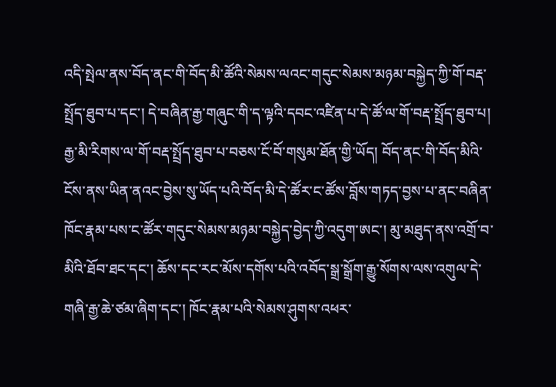འདི་སྤེལ་ནས་བོད་ནང་གི་བོད་མི་ཚོའི་སེམས་ལའང་གདུང་སེམས་མཉམ་བསྐྱེད་ཀྱི་གོ་བརྡ་སྤྲོད་ཐུབ་པ་དང་། དེ་བཞིན་རྒྱ་གཞུང་གི་ད་ལྟའི་དབང་འཛིན་པ་དེ་ཚོ་ལ་གོ་བརྡ་སྤྲོད་ཐུབ་པ། རྒྱ་མི་རིགས་ལ་གོ་བརྡ་སྤྲོད་ཐུབ་པ་བཅས་ངོ་བོ་གསུམ་ཐོན་གྱི་ཡོད། བོད་ནང་གི་བོད་མིའི་ངོས་ནས་ཡིན་ནའང་བྱེས་སུ་ཡོད་པའི་བོད་མི་དེ་ཚོར་ང་ཚོས་བློས་གཏད་བྱས་པ་ནང་བཞིན་ཁོང་རྣམ་པས་ང་ཚོར་གདུང་སེམས་མཉམ་བསྐྱེད་བྱེད་ཀྱི་འདུག་ཨང་། མུ་མཐུད་ནས་འགྲོ་བ་མིའི་ཐོབ་ཐང་དང་། ཆོས་དང་རང་མོས་དགོས་པའི་འབོད་སྒྲ་སྒྲོག་རྒྱུ་སོགས་ལས་འགུལ་དེ་གཞི་རྒྱ་ཆེ་ཙམ་ཞིག་དང་། ཁོང་རྣམ་པའི་སེམས་ཤུགས་འཕར་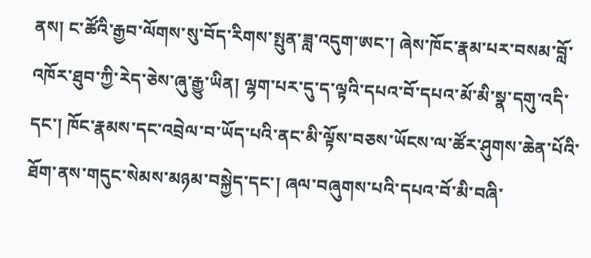ནས། ང་ཚོའི་རྒྱབ་ལོགས་སུ་བོད་རིགས་སྤུན་ཟླ་འདུག་ཨང་། ཞེས་ཁོང་རྣམ་པར་བསམ་བློ་འཁོར་ཐུབ་ཀྱི་རེད་ཅེས་ཞུ་རྒྱུ་ཡིན། ལྷག་པར་དུ་ད་ལྟའི་དཔའ་བོ་དཔའ་མོ་མི་སྣ་དགུ་འདི་དང་། ཁོང་རྣམས་དང་འབྲེལ་བ་ཡོད་པའི་ནང་མི་ལྟོས་བཅས་ཡོངས་ལ་ཚོར་ཤུགས་ཆེན་པོའི་ཐོག་ནས་གདུང་སེམས་མཉམ་བསྐྱེད་དང་། ཞལ་བཞུགས་པའི་དཔའ་བོ་མི་བཞི་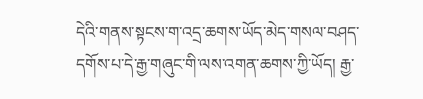དེའི་གནས་སྟངས་ག་འདྲ་ཆགས་ཡོད་མེད་གསལ་བཤད་དགོས་པ་དེ་རྒྱ་གཞུང་གི་ལས་འགན་ཆགས་ཀྱི་ཡོད། རྒྱ་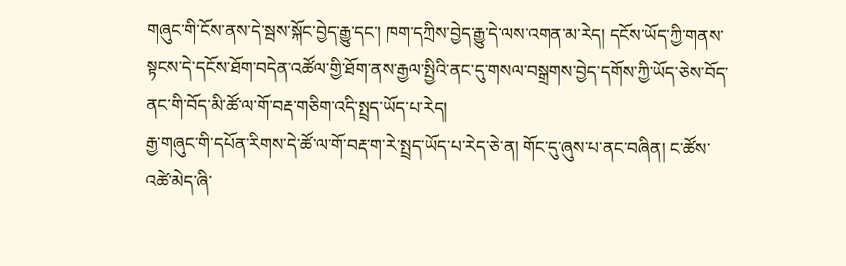གཞུང་གི་ངོས་ནས་དེ་སྦས་སྐོང་བྱེད་རྒྱུ་དང་། ཁག་དཀྲིས་བྱེད་རྒྱུ་དེ་ལས་འགན་མ་རེད། དངོས་ཡོད་ཀྱི་གནས་སྟངས་དེ་དངོས་ཐོག་བདེན་འཚོལ་གྱི་ཐོག་ནས་རྒྱལ་སྤྱིའི་ནང་དུ་གསལ་བསྒྲགས་བྱེད་དགོས་ཀྱི་ཡོད་ཅེས་བོད་ནང་གི་བོད་མི་ཚོ་ལ་གོ་བརྡ་གཅིག་འདི་སྤྲད་ཡོད་པ་རེད།
རྒྱ་གཞུང་གི་དཔོན་རིགས་དེ་ཚོ་ལ་གོ་བརྡ་ག་རེ་སྤྲད་ཡོད་པ་རེད་ཅེ་ན། གོང་དུ་ཞུས་པ་ནང་བཞིན། ང་ཚོས་འཚེ་མེད་ཞི་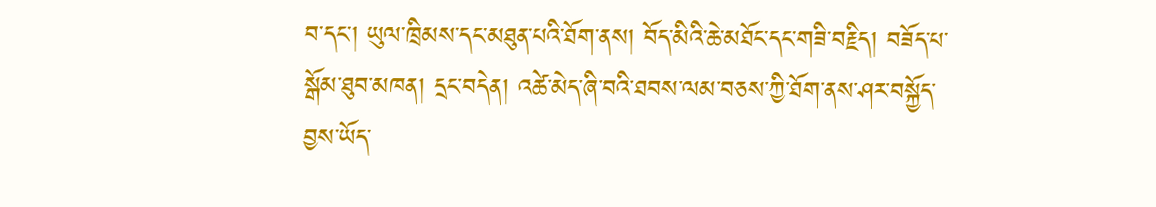བ་དང་། ཡུལ་ཁྲིམས་དང་མཐུན་པའི་ཐོག་ནས། བོད་མིའི་ཆེ་མཐོང་དང་གཟི་བརྗིད། བཟོད་པ་སྒོམ་ཐུབ་མཁན། དྲང་བདེན། འཚེ་མེད་ཞི་བའི་ཐབས་ལམ་བཅས་ཀྱི་ཐོག་ནས་ཤར་བསྐྱོད་བྱས་ཡོད་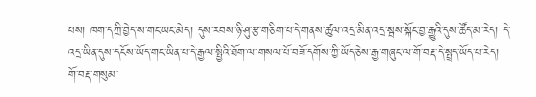པས། ཁག་དཀྲི་བྱེད་ས་གང་ཡང་མེད། དུས་རབས་ཉི་ཤུ་རྩ་གཅིག་པ་དེ་གནས་ཚུལ་འདྲ་མིན་འདྲ་སྦས་སྐོང་བྱ་རྒྱུའི་དུས་ཚོད་མ་རེད། དེ་འདྲ་ཡིན་དུས་དངོས་ཡོད་གང་ཡིན་པ་དེ་རྒྱལ་སྤྱིའི་ཐོག་ལ་གསལ་པོ་བཟོ་དགོས་ཀྱི་ཡོད་ཅེས་རྒྱ་གཞུང་ལ་གོ་བརྡ་དེ་སྤྲད་ཡོད་པ་རེད།
གོ་བརྡ་གསུམ་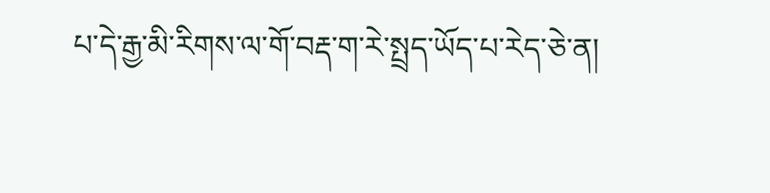པ་དེ་རྒྱ་མི་རིགས་ལ་གོ་བརྡ་ག་རེ་སྤྲད་ཡོད་པ་རེད་ཅེ་ན།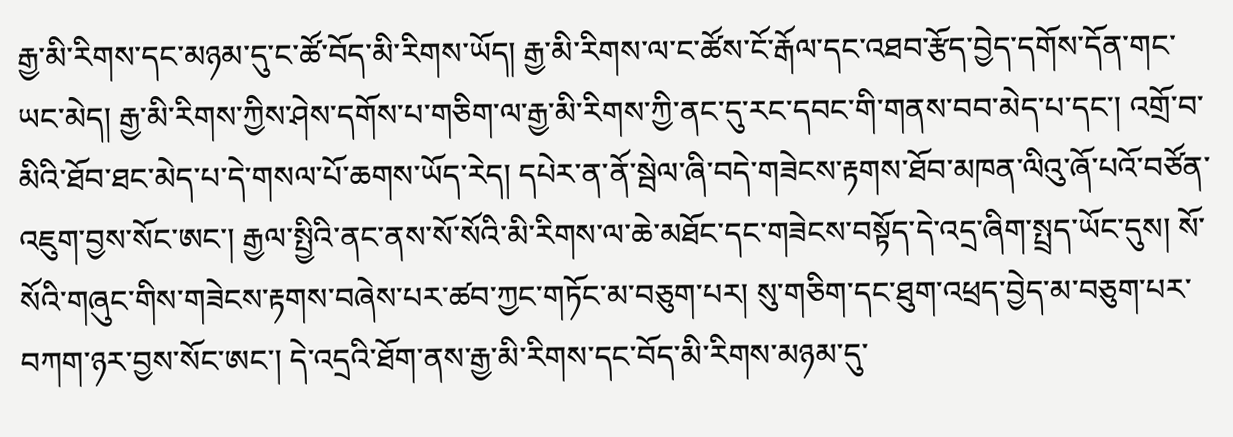རྒྱ་མི་རིགས་དང་མཉམ་དུ་ང་ཚོ་བོད་མི་རིགས་ཡོད། རྒྱ་མི་རིགས་ལ་ང་ཚོས་ངོ་རྒོལ་དང་འཐབ་རྩོད་བྱེད་དགོས་དོན་གང་ཡང་མེད། རྒྱ་མི་རིགས་ཀྱིས་ཤེས་དགོས་པ་གཅིག་ལ་རྒྱ་མི་རིགས་ཀྱི་ནང་དུ་རང་དབང་གི་གནས་བབ་མེད་པ་དང་། འགྲོ་བ་མིའི་ཐོབ་ཐང་མེད་པ་དེ་གསལ་པོ་ཆགས་ཡོད་རེད། དཔེར་ན་ནོ་སྦེལ་ཞི་བདེ་གཟེངས་རྟགས་ཐོབ་མཁན་ལིའུ་ཞོ་པའོ་བཙོན་འཇུག་བྱས་སོང་ཨང་། རྒྱལ་སྤྱིའི་ནང་ནས་སོ་སོའི་མི་རིགས་ལ་ཆེ་མཐོང་དང་གཟེངས་བསྟོད་དེ་འདྲ་ཞིག་སྤྲད་ཡོང་དུས། སོ་སོའི་གཞུང་གིས་གཟེངས་རྟགས་བཞེས་པར་ཚབ་ཀྱང་གཏོང་མ་བཅུག་པར། སུ་གཅིག་དང་ཐུག་འཕྲད་བྱེད་མ་བཅུག་པར་བཀག་ཉར་བྱས་སོང་ཨང་། དེ་འདྲའི་ཐོག་ནས་རྒྱ་མི་རིགས་དང་བོད་མི་རིགས་མཉམ་དུ་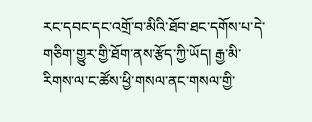རང་དབང་དང་འགྲོ་བ་མིའི་ཐོབ་ཐང་དགོས་པ་དེ་གཅིག་གྱུར་གྱི་ཐོག་ནས་རྩོད་ཀྱི་ཡོད། རྒྱ་མི་རིགས་ལ་ང་ཚོས་ཕྱི་གསལ་ནང་གསལ་གྱི་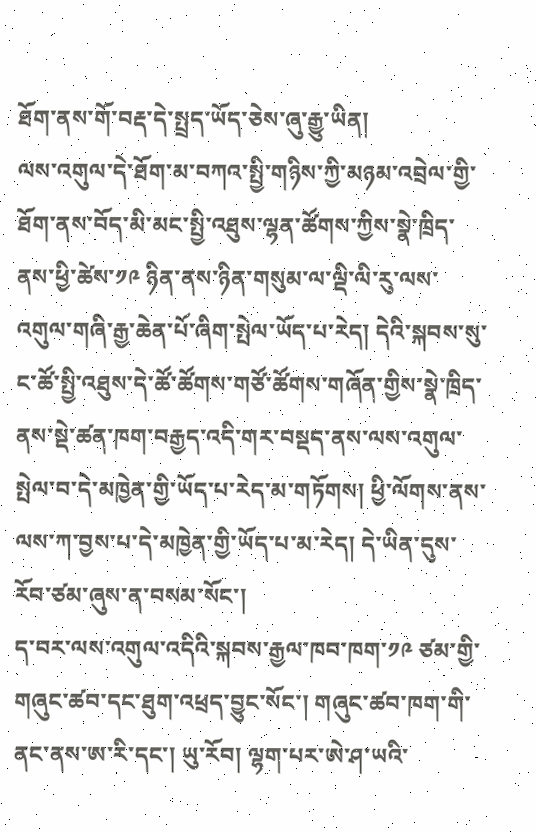ཐོག་ནས་གོ་བརྡ་དེ་སྤྲད་ཡོད་ཅེས་ཞུ་རྒྱུ་ཡིན།
ལས་འགུལ་དེ་ཐོག་མ་བཀའ་སྤྱི་གཉིས་ཀྱི་མཉམ་འབྲེལ་གྱི་ཐོག་ནས་བོད་མི་མང་སྤྱི་འཐུས་ལྷན་ཚོགས་ཀྱིས་སྣེ་ཁྲིད་ནས་ཕྱི་ཚེས་༡༩ ཉིན་ནས་ཉིན་གསུམ་ལ་ལྡི་ལི་རུ་ལས་འགུལ་གཞི་རྒྱ་ཆེན་པོ་ཞིག་སྤེལ་ཡོད་པ་རེད། དེའི་སྐབས་སུ་ང་ཚོ་སྤྱི་འཐུས་དེ་ཚོ་ཚོགས་གཙོ་ཚོགས་གཞོན་གྱིས་སྣེ་ཁྲིད་ནས་སྡེ་ཚན་ཁག་བརྒྱད་འདི་གར་བསྡད་ནས་ལས་འགུལ་སྤེལ་བ་དེ་མཁྱེན་གྱི་ཡོད་པ་རེད་མ་གཏོགས། ཕྱི་ལོགས་ནས་ལས་ཀ་བྱས་པ་དེ་མཁྱེན་གྱི་ཡོད་པ་མ་རེད། དེ་ཡིན་དུས་རོབ་ཙམ་ཞུས་ན་བསམ་སོང་།
ད་བར་ལས་འགུལ་འདིའི་སྐབས་རྒྱལ་ཁབ་ཁག་༡༩ ཙམ་གྱི་གཞུང་ཚབ་དང་ཐུག་འཕྲད་བྱུང་སོང་། གཞུང་ཚབ་ཁག་གི་ནང་ནས་ཨ་རི་དང་། ཡུ་རོབ། ལྷག་པར་ཨེ་ཤ་ཡའི་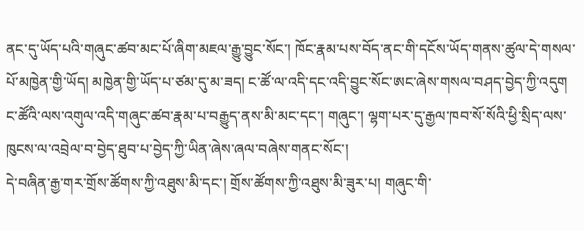ནང་དུ་ཡོད་པའི་གཞུང་ཚབ་མང་པོ་ཞིག་མཇལ་རྒྱུ་བྱུང་སོང་། ཁོང་རྣམ་པས་བོད་ནང་གི་དངོས་ཡོད་གནས་ཚུལ་དེ་གསལ་པོ་མཁྱེན་གྱི་ཡོད། མཁྱེན་གྱི་ཡོད་པ་ཙམ་དུ་མ་ཟད། ང་ཚོ་ལ་འདི་དང་འདི་བྱུང་སོང་ཨང་ཞེས་གསལ་བཤད་བྱེད་ཀྱི་འདུག ང་ཚོའི་ལས་འགུལ་འདི་གཞུང་ཚབ་རྣམ་པ་བརྒྱུད་ནས་མི་མང་དང་། གཞུང་། ལྷག་པར་དུ་རྒྱལ་ཁབ་སོ་སོའི་ཕྱི་སྲིད་ལས་ཁུངས་ལ་འབྲེལ་བ་བྱེད་ཐུབ་པ་བྱེད་ཀྱི་ཡིན་ཞེས་ཞལ་བཞེས་གནང་སོང་།
དེ་བཞིན་རྒྱ་གར་གྲོས་ཚོགས་ཀྱི་འཐུས་མི་དང་། གྲོས་ཚོགས་ཀྱི་འཐུས་མི་ཟུར་པ། གཞུང་གི་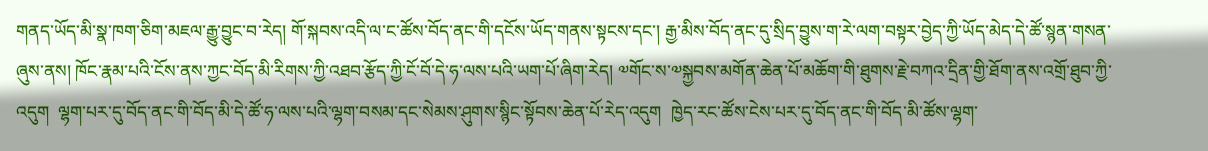གནད་ཡོད་མི་སྣ་ཁག་ཅིག་མཇལ་རྒྱུ་བྱུང་བ་རེད། གོ་སྐབས་འདི་ལ་ང་ཚོས་བོད་ནང་གི་དངོས་ཡོད་གནས་སྟངས་དང་། རྒྱ་མིས་བོད་ནང་དུ་སྲིད་བྱུས་ག་རེ་ལག་བསྟར་བྱེད་ཀྱི་ཡོད་མེད་དེ་ཚོ་སྙན་གསན་ཞུས་ནས། ཁོང་རྣམ་པའི་ངོས་ནས་ཀྱང་བོད་མི་རིགས་ཀྱི་འཐབ་རྩོད་ཀྱི་ངོ་བོ་དེ་ཧ་ལས་པའི་ཡག་པོ་ཞིག་རེད། ༧གོང་ས་༧སྐྱབས་མགོན་ཆེན་པོ་མཆོག་གི་ཐུགས་རྗེ་བཀའ་དྲིན་གྱི་ཐོག་ནས་འགྲོ་ཐུབ་ཀྱི་འདུག  ལྷག་པར་དུ་བོད་ནང་གི་བོད་མི་དེ་ཚོ་ཧ་ལས་པའི་ལྷག་བསམ་དང་སེམས་ཤུགས་སྙིང་སྟོབས་ཆེན་པོ་རེད་འདུག  ཁྱེད་རང་ཚོས་ངེས་པར་དུ་བོད་ནང་གི་བོད་མི་ཚོས་ལྷག་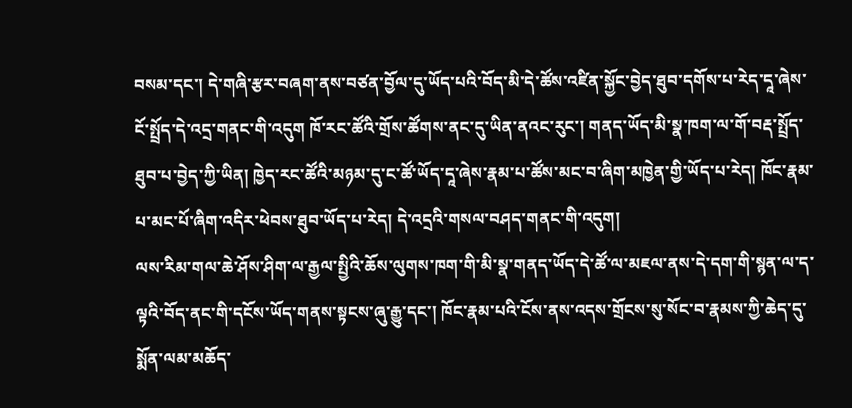བསམ་དང་། དེ་གཞི་རྩར་བཞག་ནས་བཙན་བྱོལ་དུ་ཡོད་པའི་བོད་མི་དེ་ཚོས་འཛིན་སྐྱོང་བྱེད་ཐུབ་དགོས་པ་རེད་དཱ་ཞེས་ངོ་སྤྲོད་དེ་འདྲ་གནང་གི་འདུག ཁོ་རང་ཚོའི་གྲོས་ཚོགས་ནང་དུ་ཡིན་ནའང་རུང་། གནད་ཡོད་མི་སྣ་ཁག་ལ་གོ་བརྡ་སྤྲོད་ཐུབ་པ་བྱེད་ཀྱི་ཡིན། ཁྱེད་རང་ཚོའི་མཉམ་དུ་ང་ཚོ་ཡོད་དཱ་ཞེས་རྣམ་པ་ཚོས་མང་བ་ཞིག་མཁྱེན་གྱི་ཡོད་པ་རེད། ཁོང་རྣམ་པ་མང་པོ་ཞིག་འདིར་ཕེབས་ཐུབ་ཡོད་པ་རེད། དེ་འདྲའི་གསལ་བཤད་གནང་གི་འདུག།
ལས་རིམ་གལ་ཆེ་ཤོས་ཤིག་ལ་རྒྱལ་སྤྱིའི་ཆོས་ལུགས་ཁག་གི་མི་སྣ་གནད་ཡོད་དེ་ཚོ་ལ་མཇལ་ནས་དེ་དག་གི་སྙན་ལ་ད་ལྟའི་བོད་ནང་གི་དངོས་ཡོད་གནས་སྟངས་ཞུ་རྒྱུ་དང་། ཁོང་རྣམ་པའི་ངོས་ནས་འདས་གྲོངས་སུ་སོང་བ་རྣམས་ཀྱི་ཆེད་དུ་སྨོན་ལམ་མཆོད་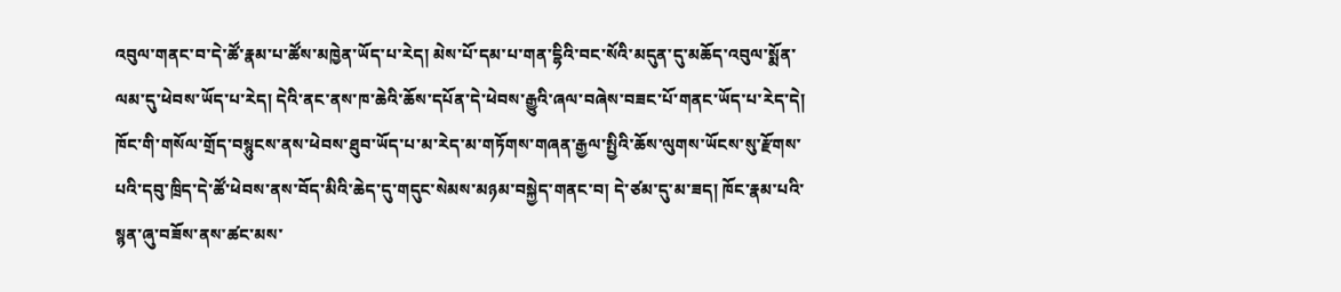འབུལ་གནང་བ་དེ་ཚོ་རྣམ་པ་ཚོས་མཁྱེན་ཡོད་པ་རེད། མེས་པོ་དམ་པ་གན་དྷིའི་བང་སོའི་མདུན་དུ་མཆོད་འབུལ་སྨོན་ལམ་དུ་ཕེབས་ཡོད་པ་རེད། དེའི་ནང་ནས་ཁ་ཆེའི་ཆོས་དཔོན་དེ་ཕེབས་རྒྱུའི་ཞལ་བཞེས་བཟང་པོ་གནང་ཡོད་པ་རེད་དེ། ཁོང་གི་གསོལ་གྲོད་བསྙུངས་ནས་ཕེབས་ཐུབ་ཡོད་པ་མ་རེད་མ་གཏོགས་གཞན་རྒྱལ་སྤྱིའི་ཆོས་ལུགས་ཡོངས་སུ་རྫོགས་པའི་དབུ་ཁྲིད་དེ་ཚོ་ཕེབས་ནས་བོད་མིའི་ཆེད་དུ་གདུང་སེམས་མཉམ་བསྐྱེད་གནང་བ། དེ་ཙམ་དུ་མ་ཟད། ཁོང་རྣམ་པའི་སྙན་ཞུ་བཟོས་ནས་ཚང་མས་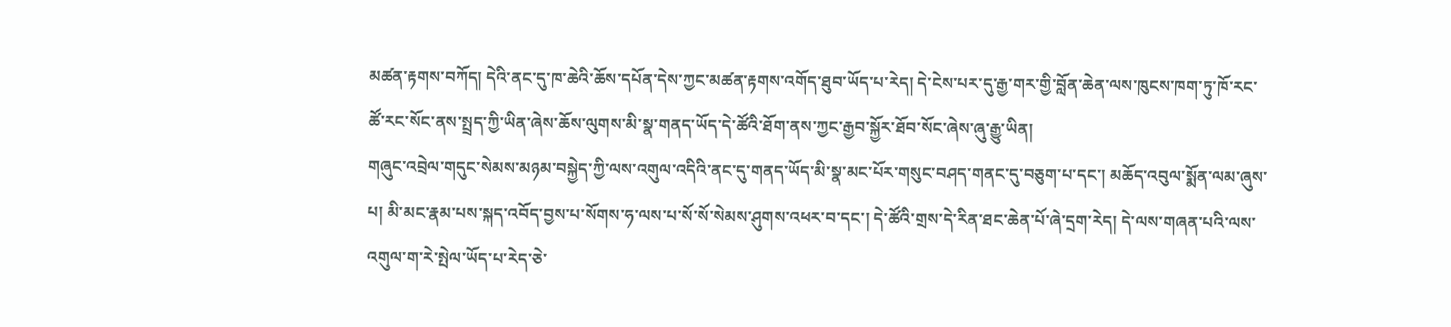མཚན་རྟགས་བཀོད། དེའི་ནང་དུ་ཁ་ཆེའི་ཆོས་དཔོན་དེས་ཀྱང་མཚན་རྟགས་འགོད་ཐུབ་ཡོད་པ་རེད། དེ་ངེས་པར་དུ་རྒྱ་གར་གྱི་བློན་ཆེན་ལས་ཁུངས་ཁག་ཏུ་ཁོ་རང་ཚོ་རང་སོང་ནས་སྤྲད་ཀྱི་ཡིན་ཞེས་ཆོས་ལུགས་མི་སྣ་གནད་ཡོད་དེ་ཚོའི་ཐོག་ནས་ཀྱང་རྒྱབ་སྐྱོར་ཐོབ་སོང་ཞེས་ཞུ་རྒྱུ་ཡིན།
གཞུང་འབྲེལ་གདུང་སེམས་མཉམ་བསྐྱེད་ཀྱི་ལས་འགུལ་འདིའི་ནང་དུ་གནད་ཡོད་མི་སྣ་མང་པོར་གསུང་བཤད་གནང་དུ་བཅུག་པ་དང་། མཆོད་འབུལ་སྨོན་ལམ་ཞུས་པ། མི་མང་རྣམ་པས་སྐད་འབོད་བྱས་པ་སོགས་ཧ་ལས་པ་སོ་སོ་སེམས་ཤུགས་འཕར་བ་དང་། དེ་ཚོའི་གྲས་དེ་རིན་ཐང་ཆེན་པོ་ཞེ་དྲག་རེད། དེ་ལས་གཞན་པའི་ལས་འགུལ་ག་རེ་སྤེལ་ཡོད་པ་རེད་ཅེ་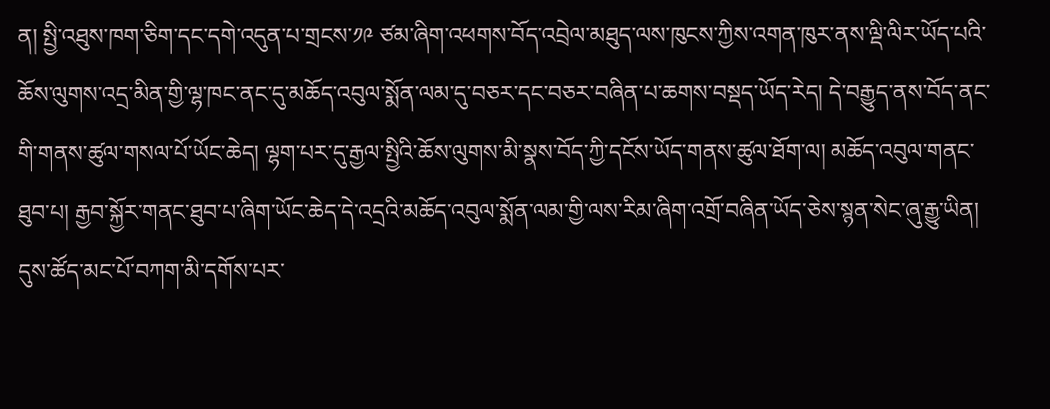ན། སྤྱི་འཐུས་ཁག་ཅིག་དང་དགེ་འདུན་པ་གྲངས་༡༩ ཙམ་ཞིག་འཕགས་བོད་འབྲེལ་མཐུད་ལས་ཁུངས་ཀྱིས་འགན་ཁུར་ནས་ལྡི་ལིར་ཡོད་པའི་ཆོས་ལུགས་འདྲ་མིན་གྱི་ལྷ་ཁང་ནང་དུ་མཆོད་འབུལ་སྨོན་ལམ་དུ་བཅར་དང་བཅར་བཞིན་པ་ཆགས་བསྡད་ཡོད་རེད། དེ་བརྒྱུད་ནས་བོད་ནང་གི་གནས་ཚུལ་གསལ་པོ་ཡོང་ཆེད། ལྷག་པར་དུ་རྒྱལ་སྤྱིའི་ཆོས་ལུགས་མི་སྣས་བོད་ཀྱི་དངོས་ཡོད་གནས་ཚུལ་ཐོག་ལ། མཆོད་འབུལ་གནང་ཐུབ་པ། རྒྱབ་སྐྱོར་གནང་ཐུབ་པ་ཞིག་ཡོང་ཆེད་དེ་འདྲའི་མཆོད་འབུལ་སྨོན་ལམ་གྱི་ལས་རིམ་ཞིག་འགྲོ་བཞིན་ཡོད་ཅེས་སྙན་སེང་ཞུ་རྒྱུ་ཡིན།
དུས་ཚོད་མང་པོ་བཀག་མི་དགོས་པར་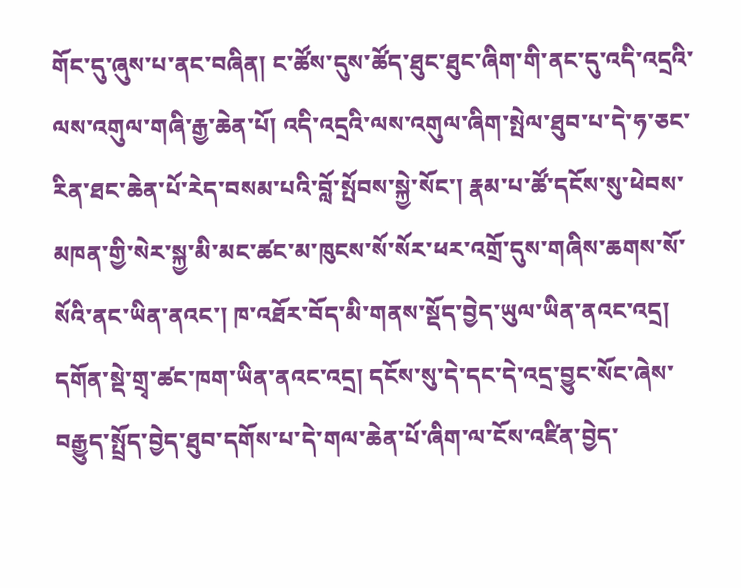གོང་དུ་ཞུས་པ་ནང་བཞིན། ང་ཚོས་དུས་ཚོད་ཐུང་ཐུང་ཞིག་གི་ནང་དུ་འདི་འདྲའི་ལས་འགུལ་གཞི་རྒྱ་ཆེན་པོ། འདི་འདྲའི་ལས་འགུལ་ཞིག་སྤེལ་ཐུབ་པ་དེ་ཧ་ཅང་རིན་ཐང་ཆེན་པོ་རེད་བསམ་པའི་བློ་སྤོབས་སྐྱེ་སོང་། རྣམ་པ་ཚོ་དངོས་སུ་ཕེབས་མཁན་གྱི་སེར་སྐྱ་མི་མང་ཚང་མ་ཁུངས་སོ་སོར་ཕར་འགྲོ་དུས་གཞིས་ཆགས་སོ་སོའི་ནང་ཡིན་ནའང་། ཁ་འཐོར་བོད་མི་གནས་སྡོད་བྱེད་ཡུལ་ཡིན་ནའང་འདྲ། དགོན་སྡེ་གྲྭ་ཚང་ཁག་ཡིན་ནའང་འདྲ། དངོས་སུ་དེ་དང་དེ་འདྲ་བྱུང་སོང་ཞེས་བརྒྱུད་སྤྲོད་བྱེད་ཐུབ་དགོས་པ་དེ་གལ་ཆེན་པོ་ཞིག་ལ་ངོས་འཛིན་བྱེད་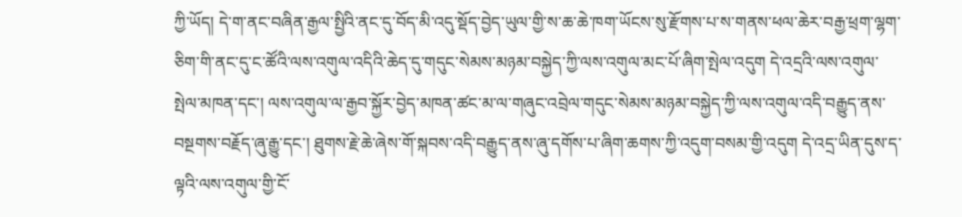ཀྱི་ཡོད། དེ་ག་ནང་བཞིན་རྒྱལ་སྤྱིའི་ནང་དུ་བོད་མི་འདུ་སྡོད་བྱེད་ཡུལ་གྱི་ས་ཆ་ཆེ་ཁག་ཡོངས་སུ་རྫོགས་པ་ས་གནས་ཕལ་ཆེར་བརྒྱ་ཕྲག་ལྷག་ཅིག་གི་ནང་དུ་ང་ཚོའི་ལས་འགུལ་འདིའི་ཆེད་དུ་གདུང་སེམས་མཉམ་བསྐྱེད་ཀྱི་ལས་འགུལ་མང་པོ་ཞིག་སྤེལ་འདུག དེ་འདྲའི་ལས་འགུལ་སྤེལ་མཁན་དང་། ལས་འགུལ་ལ་རྒྱབ་སྐྱོར་བྱེད་མཁན་ཚང་མ་ལ་གཞུང་འབྲེལ་གདུང་སེམས་མཉམ་བསྐྱེད་ཀྱི་ལས་འགུལ་འདི་བརྒྱུད་ནས་བསྔགས་བརྗོད་ཞུ་རྒྱུ་དང་། ཐུགས་རྗེ་ཆེ་ཞེས་གོ་སྐབས་འདི་བརྒྱུད་ནས་ཞུ་དགོས་པ་ཞིག་ཆགས་ཀྱི་འདུག་བསམ་གྱི་འདུག དེ་འདྲ་ཡིན་དུས་ད་ལྟའི་ལས་འགུལ་གྱི་ངོ་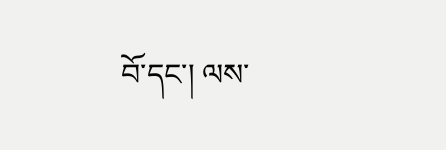བོ་དང་། ལས་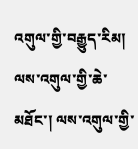འགུལ་གྱི་བརྒྱུད་རིམ། ལས་འགུལ་གྱི་ཆེ་མཐོང་། ལས་འགུལ་གྱི་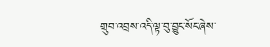གྲུབ་འབྲས་འདི་ལྟ་བུ་བྱུང་སོང་ཞེས་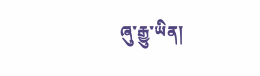ཞུ་རྒྱུ་ཡིན།